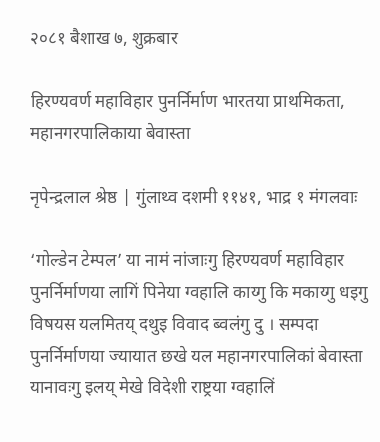२०८१ बैशाख ७, शुक्रबार

हिरण्यवर्ण महाविहार पुनर्निर्माण भारतया प्राथमिकता, महानगरपालिकाया बेवास्ता

नृपेन्द्रलाल श्रेष्ठ | गुंलाथ्व दशमी ११४१, भाद्र १ मंगलवाः

‘गोल्डेन टेम्पल’ या नामं नांजाःगु हिरण्यवर्ण महाविहार पुनर्निर्माणया लागिं पिनेया ग्वहालि काय्गु कि मकाय्गु धइगु विषयस यलमितय् दथुइ विवाद ब्वलंगु दु । सम्पदा पुनर्निर्माणया ज्यायात छखे यल महानगरपालिकां बेवास्ता यानावःगु इलय् मेखे विदेशी राष्ट्रया ग्वहालिं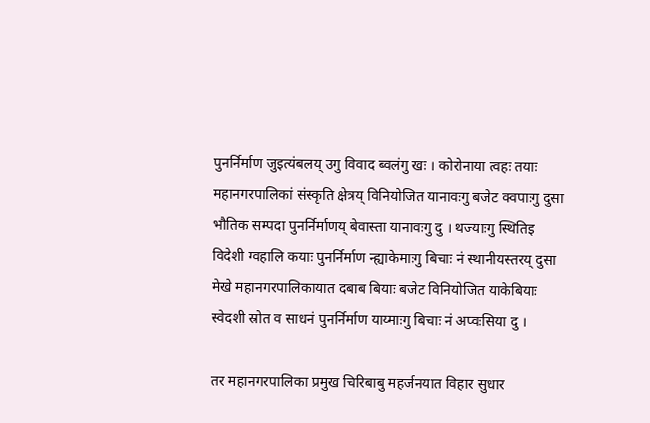पुनर्निर्माण जुइत्यंबलय् उगु विवाद ब्वलंगु खः । कोरोनाया त्वहः तयाः महानगरपालिकां संस्कृति क्षेत्रय् विनियोजित यानावःगु बजेट क्वपाःगु दुसा भौतिक सम्पदा पुनर्निर्माणय् बेवास्ता यानावःगु दु । थज्याःगु स्थितिइ विदेशी ग्वहालि कयाः पुनर्निर्माण न्ह्याकेमाःगु बिचाः नं स्थानीयस्तरय् दुसा मेखे महानगरपालिकायात दबाब बियाः बजेट विनियोजित याकेबियाः स्वेदशी स्रोत व साधनं पुनर्निर्माण याय्माःगु बिचाः नं अप्वःसिया दु ।

तर महानगरपालिका प्रमुख चिरिबाबु महर्जनयात विहार सुधार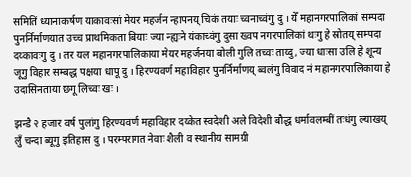समितिं ध्यानाकर्षण याकावःसां मेयर महर्जन न्हापनय् चिकं तयाः च्वनाच्वंगु दु । येँ महानगरपालिकां सम्पदा पुनर्निर्माणयात उच्च प्राथमिकता बियाः ज्या न्ह्यःने यंकाच्वंगु दुसा ख्वप नगरपालिकां थःगु हे स्रोतय् सम्पदा दय्कावःगु दु । तर यल महानगरपालिकाया मेयर महर्जनया बोली गुलि तच्वः ताय्दु, ज्या धाःसा उलि हे शून्य जूगु विहार सम्बद्ध पक्षया धापू दु । हिरण्यवर्ण महाविहार पुनर्निर्माणय् ब्वलंगु विवाद नं महानगरपालिकाया हे उदासिनताया छगू लिच्वः खः ।

झन्डै २ हजार वर्ष पुलांगु हिरण्यवर्ण महाविहार दय्केत स्वदेशी अले विदेशी बौद्ध धर्मावलम्बीं तःधंगु ल्याखय् लुँ चन्दा ब्यूगु इतिहास दु । परम्परागत नेवाः शैली व स्थानीय सामग्री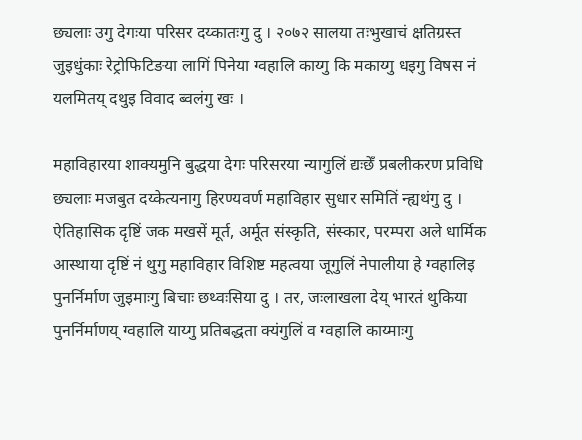छ्यलाः उगु देगःया परिसर दय्कातःगु दु । २०७२ सालया तःभुखाचं क्षतिग्रस्त जुइधुंकाः रेट्रोफिटिङया लागिं पिनेया ग्वहालि काय्गु कि मकाय्गु धइगु विषस नं यलमितय् दथुइ विवाद ब्वलंगु खः ।

महाविहारया शाक्यमुनि बुद्धया देगः परिसरया न्यागुलिं द्यःछेँ प्रबलीकरण प्रविधि छ्यलाः मजबुत दय्केत्यनागु हिरण्यवर्ण महाविहार सुधार समितिं न्ह्यथंगु दु । ऐतिहासिक दृष्टिं जक मखसें मूर्त, अर्मूत संस्कृति, संस्कार, परम्परा अले धार्मिक आस्थाया दृष्टिं नं थुगु महाविहार विशिष्ट महत्वया जूगुलिं नेपालीया हे ग्वहालिइ पुनर्निर्माण जुइमाःगु बिचाः छथ्वःसिया दु । तर, जःलाखला देय् भारतं थुकिया पुनर्निर्माणय् ग्वहालि याय्गु प्रतिबद्धता क्यंगुलिं व ग्वहालि काय्माःगु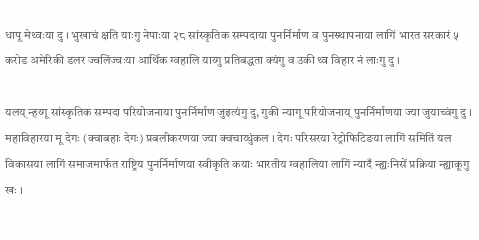धापू मेथ्वःया दु । भुखाचं क्षति याःगु नेपाःया २८ सांस्कृतिक सम्पदाया पुनर्निर्माण व पुनस्र्थापनाया लागिं भारत सरकारं ५ करोड अमेरिकी डलर ज्वलिंज्वःया आर्थिक ग्वहालि याय्गु प्रतिबद्धता क्यंगु व उकी थ्व विहार नं लाःगु दु ।

यलय् न्हय्गू सांस्कृतिक सम्पदा परियोजनाया पुनर्निर्माण जुइत्यंगु दु, गुकी न्यागू परियोजनाय् पुनर्निर्माणया ज्या जुयाच्वंगु दु । महाविहारया मू देगः (क्वाबहाः देगः) प्रबलीकरणया ज्या क्वचाय्धुंकल । देगः परिसरया रेट्रोफिटिङया लागिं समितिं यल विकासया लागिं समाजमार्फत राष्ट्रिय पुनर्निर्माणया स्वीकृति कयाः भारतीय ग्वहालिया लागिं न्यादँ न्ह्यःनिसें प्रक्रिया न्ह्याकूगु खः ।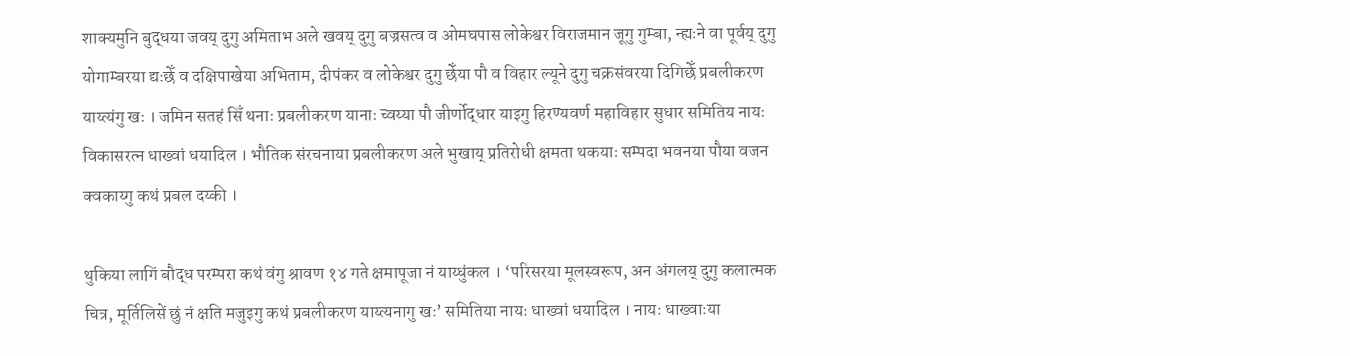शाक्यमुनि बुद्धया जवय् दुगु अमिताभ अले खवय् दुगु बज्रसत्व व ओमघपास लोकेश्वर विराजमान जूगु गुम्बा, न्ह्यःने वा पूर्वय् दुगु योगाम्बरया द्यःछेँ व दक्षिपाखेया अभिताम, दीपंकर व लोकेश्वर दुगु छेँया पौ व विहार ल्यूने दुगु चक्रसंवरया दिगिछेँ प्रबलीकरण याय्त्यंगु खः । जमिन सतहं सिँ थनाः प्रबलीकरण यानाः च्वय्या पौ जीर्णोद्धार याइगु हिरण्यवर्ण महाविहार सुधार समितिय नायः विकासरत्न धाख्वां धयादिल । भौतिक संरचनाया प्रबलीकरण अले भुखाय् प्रतिरोधी क्षमता थकयाः सम्पदा भवनया पौया वजन क्वकाय्गु कथं प्रबल दय्की ।

थुकिया लागिं बौद्ध परम्परा कथं वंगु श्रावण १४ गते क्षमापूजा नं याय्धुंकल । ‘परिसरया मूलस्वरूप, अन अंगलय् दुगु कलात्मक चित्र, मूर्तिलिसें छुं नं क्षति मजुइगु कथं प्रबलीकरण याय्त्यनागु खः’ समितिया नायः धाख्वां धयादिल । नायः धाख्वाःया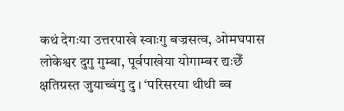कथं देगःया उत्तरपाखे स्वाःगु बज्रसत्व, ओमघपास लोकेश्वर दुगु गुम्बा, पूर्वपाखेया योगाम्बर द्यःछेँ क्षतिग्रस्त जुयाच्वंगु दु । ‘परिसरया थीथी ब्व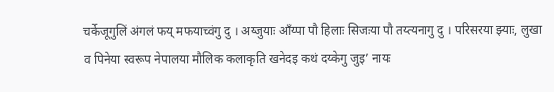चर्केजूगुलिं अंगलं फय् मफयाच्वंगु दु । अय्जुयाः आँय्पा पौ हिलाः सिजःया पौ तय्त्यनागु दु । परिसरया झ्याः, लुखा व पिनेया स्वरूप नेपालया मौलिक कलाकृति खनेदइ कथं दय्केगु जुइ’ नायः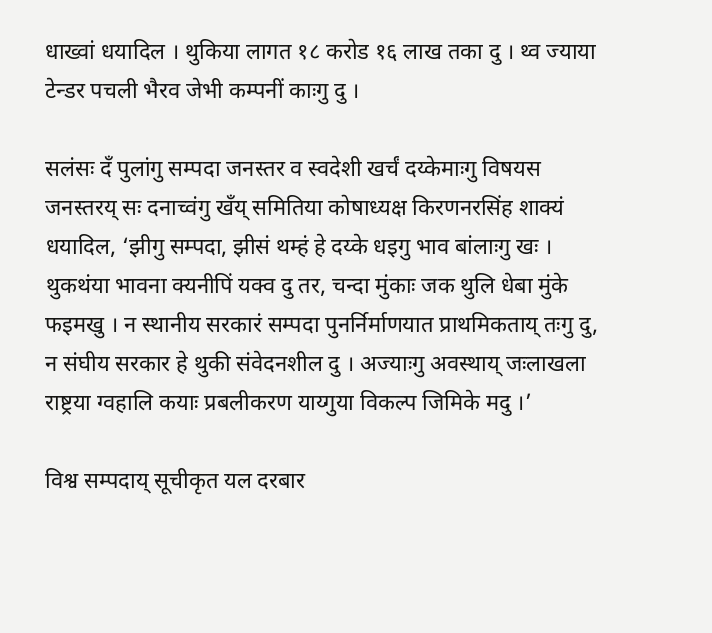धाख्वां धयादिल । थुकिया लागत १८ करोड १६ लाख तका दु । थ्व ज्याया टेन्डर पचली भैरव जेभी कम्पनीं काःगु दु ।

सलंसः दँ पुलांगु सम्पदा जनस्तर व स्वदेशी खर्चं दय्केमाःगु विषयस जनस्तरय् सः दनाच्वंगु खँय् समितिया कोषाध्यक्ष किरणनरसिंह शाक्यं धयादिल, ‘झीगु सम्पदा, झीसं थम्हं हे दय्के धइगु भाव बांलाःगु खः । थुकथंया भावना क्यनीपिं यक्व दु तर, चन्दा मुंकाः जक थुलि धेबा मुंके फइमखु । न स्थानीय सरकारं सम्पदा पुनर्निर्माणयात प्राथमिकताय् तःगु दु, न संघीय सरकार हे थुकी संवेदनशील दु । अज्याःगु अवस्थाय् जःलाखला राष्ट्रया ग्वहालि कयाः प्रबलीकरण याय्गुया विकल्प जिमिके मदु ।’

विश्व सम्पदाय् सूचीकृत यल दरबार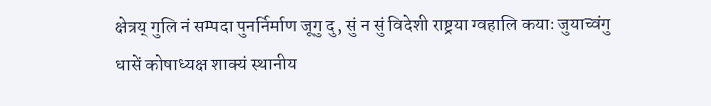क्षेत्रय् गुलि नं सम्पदा पुनर्निर्माण जूगु दु, सुं न सुं विदेशी राष्ट्रया ग्वहालि कयाः जुयाच्वंगु धासें कोषाध्यक्ष शाक्यं स्थानीय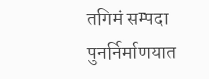तगिमं सम्पदा पुनर्निर्माणयात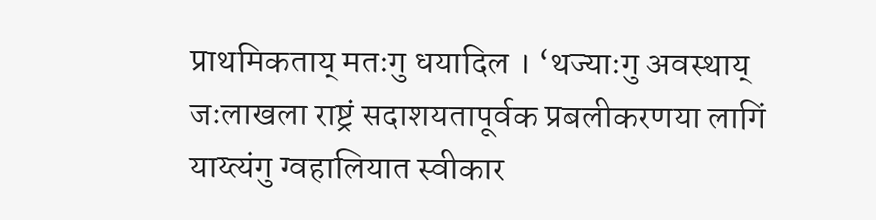प्राथमिकताय् मतःगु धयादिल । ‘थज्याःगु अवस्थाय् जःलाखला राष्ट्रं सदाशयतापूर्वक प्रबलीकरणया लागिं याय्त्यंगु ग्वहालियात स्वीकार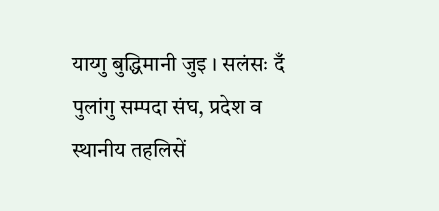याय्गु बुद्धिमानी जुइ । सलंसः दँ पुलांगु सम्पदा संघ, प्रदेश व स्थानीय तहलिसें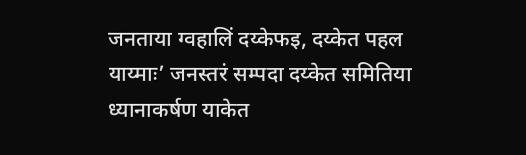जनताया ग्वहालिं दय्केफइ, दय्केत पहल याय्माः’ जनस्तरं सम्पदा दय्केत समितिया ध्यानाकर्षण याकेत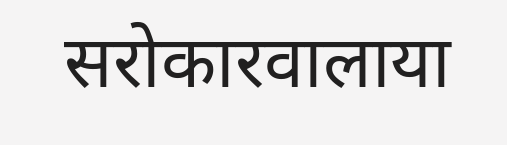सरोकारवालाया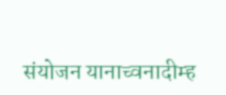संयोजन यानाच्वनादीम्ह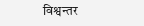विश्वन्तर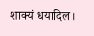शाक्यं धयादिल।